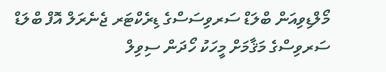މޯލްޑިވިއަން ބްލަޑް ސަރވިސަސްގެ ޑިރެކްޓަރ ޖެނެރަލް އޮފް ބްލަޑް ސަރވިސްގެ މަޤާމަށް މީހަކު ހޯދަން ސިވިލް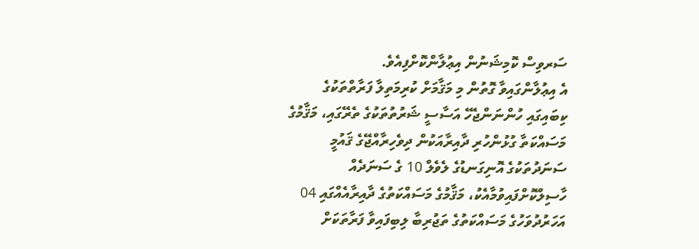ސަރވިސް ކޮމިޝަނުން އިޢުލާންކޮށްފިއެވެ.
އެ އިޢުލާންގައިވާ ގޮތުން މި މަޤާމަށް ކުރިމަތިލާ ފަރާތްތަކުގެ ކިބައިގައި ހުންނަންޖެހޭ އަސާސީ ޝަރުތުތަކުގެ ތެރޭގައި، މަޤާމުގެ މަސައްކަތާ ގުޅުންހުރި ދާއިރާއަކުން ދިވެހިރާއްޖޭގެ ޤައުމީ ސަނަދުތަކުގެ އޮނިގަނޑުގެ ލެވެލް 10 ގެ ސަނަދެއް ހާސިލްކޮށްފައިވުމާއެކު، މަޤާމުގެ މަސައްކަތުގެ ދާއިރާއެއްގައި 04 އަހަރުދުވަހުގެ މަސައްކަތުގެ ތަޖުރިބާ ލިބިފައިވާ ފަރާތަކަށް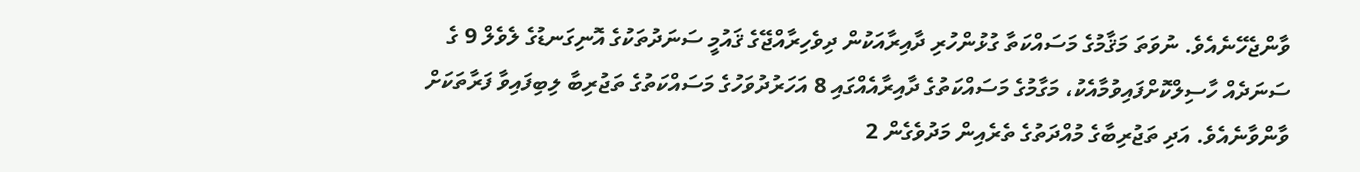ވާންޖެހޭނެއެވެ. ނުވަތަ މަޤާމުގެ މަސައްކަތާ ގުޅުންހުރި ދާއިރާއަކުން ދިވެހިރާއްޖޭގެ ޤައުމީ ސަނަދުތަކުގެ އޮނިގަނޑުގެ ލެވެލް 9 ގެ ސަނަދެއް ހާސިލްކޮށްފައިވުމާއެކު، މަގާމުގެ މަސައްކަތުގެ ދާއިރާއެއްގައި 8 އަހަރުދުވަހުގެ މަސައްކަތުގެ ތަޖުރިބާ ލިބިފައިވާ ފަރާތަކަށް ވާންވާނެއެވެ. އަދި ތަޖުރިބާގެ މުއްދަތުގެ ތެރެއިން މަދުވެގެން 2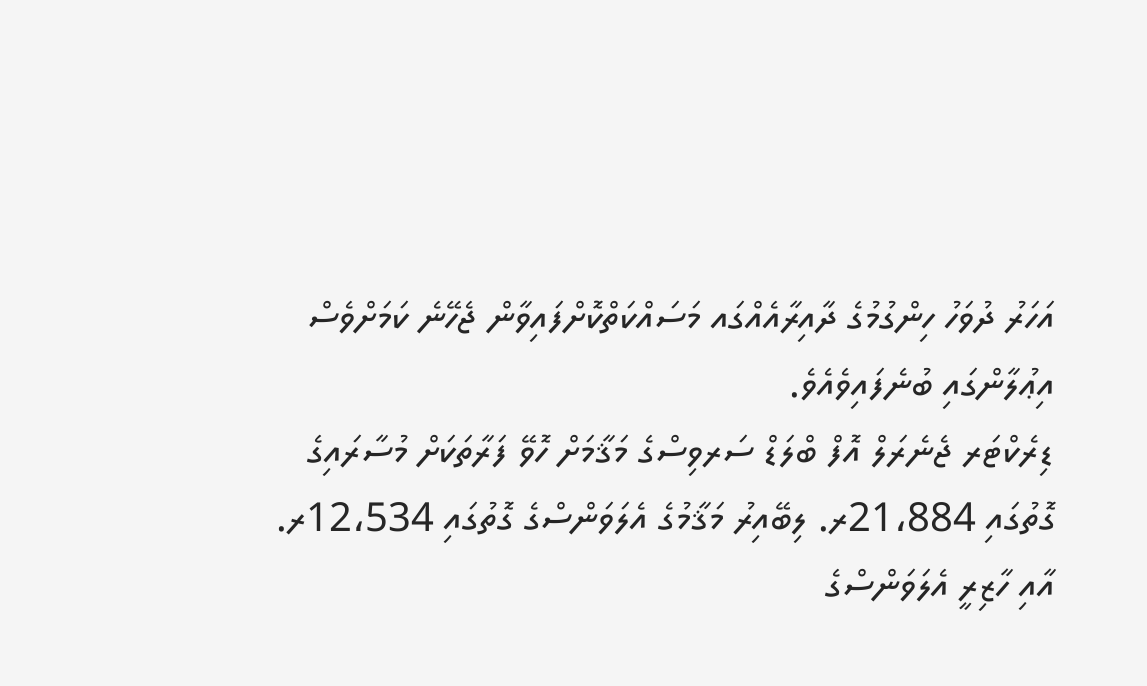އަހަރު ދުވަހު ހިންގުމުގެ ދާއިރާއެއްގައ މަސައްކަތްކޮށްފައިވާން ޖެހޭނެ ކަމަށްވެސް އިޢުލާންގައި ބުނެފައިވެއެވެ.
ޑިރެކްޓަރ ޖެނެރަލް އޮފް ބްލަޑް ސަރވިސްގެ މަޤާމަށް ހޮވޭ ފަރާތަކަށް މުސާރައިގެ ގޮތުގައި 21،884ރ. ލިބޭއިރު މަޤާމުގެ އެލަވަންސްގެ ގޮތުގައި 12،534ރ. އާއި ހާޒިރީ އެލަވަންސްގެ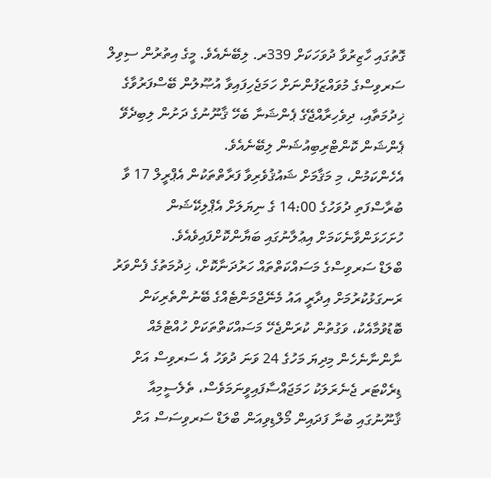ގޮތުގައި ހާޒިރުވާ ދުވަހަކަށް 339ރ. ލިބޭނެއެވެ. މީގެ އިތުރުން ސިވިލް ސަރވިސްގެ މުވައްޒަފުންނަށް ހަމަޖެހިފައިވާ އުޞޫލުން ބޭސްފަރުވާގެ ޚިދުމަތާއި، ދިވެހިރާއްޖޭގެ ޕެންޝަނާ ބެހޭ ޤާނޫނުގެ ދަށުން ލިބިދެވޭ ޕެންޝަން ކޮންޓްރިބިއުޝަން ލިބޭނެއެވެ.
އެހެންކަމުން، މި މަޤާމަށް ޝައުޤުވެރިވާ ފަރާތްތަކުން އެޕްރީލް 17 ވާ ބުރާސްފަތި ދުވަހުގެ 14:00 ގެ ނިޔަލަށް އެޕްލިކޭޝަން ހުށަހަޅަންވާނެކަމަށް އިޢުލާނުގައި ބަޔާންކޮށްފައިވެއެވެ.
ބްލަޑް ސަރވިސްގެ މަސައްކަތްތައް ހަރުދަނާކޮށް، ޚިދުމަތުގެ ފެންވަރު ރަނގަޅުކުރުމަށް އިދާރީ އައު މެނޭޖްމަންޓެއްގެ ބޭނުންތެރިކަން ބޮޑުވުމާއެކު، ވަގުތުން ކުރަންޖެހޭ މަސައްކަތްތަކަށް ހުއްޓުމެއް ނާންނާނެހެން މިދިޔަ މަހުގެ 24 ވަނަ ދުވަހު އެ ސަރވިސް އަށް ޑިރެކްޓަރ ޖެނެރަލަކު ހަމަޖައްސާފައިވީނަމަވެސް، ތެލެސީމިއާ ޤާނޫނުގައި ބުނާ ފަދައިން މޯލްޑިވިއަން ބްލަޑް ސަރވިސަސް އަށް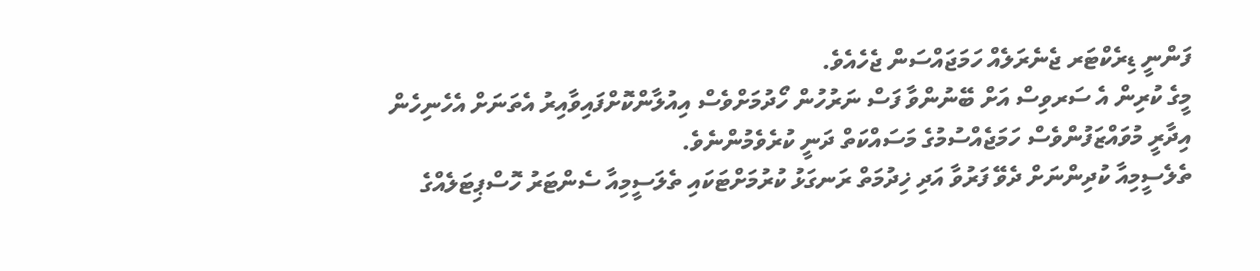ފަންނީ ޑިރެކްޓަރ ޖެނެރަލެއް ހަމަޖައްސަން ޖެހެއެވެ.
މީގެ ކުރިން އެ ސަރވިސް އަށް ބޭނުންވާ ފަސް ނަރުހުން ހޯދުމަށްވެސް އިއުލާންކޮށްފައިވާއިރު އެތަނަށް އެހެނިހެން އިދާރީ މުވައްޒަފުންވެސް ހަމަޖެއްސުމުގެ މަސައްކަތް ދަނީ ކުރެވެމުންނެވެ.
ތެލެސީމިއާ ކުދިންނަށް ދެވޭ ފަރުވާ އަދި ޚިދުމަތް ރަނގަޅު ކުރުމަށްޓަކައި ތެލަސީމިއާ ސެންޓަރު ހޮސްޕިޓަލެއްގެ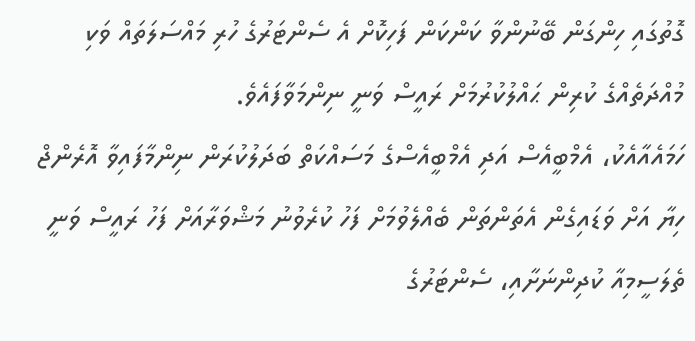ގޮތުގައި ހިންގަން ބޭނުންވާ ކަންކަން ފަހިކޮށް އެ ސެންޓަރުގެ ހުރި މައްސަލަތައް ވަކި މުއްދަތެއްގެ ކުރިން ޙައްލުކުރުމަށް ރައީސް ވަނީ ނިންމަވާފައެވެ.
ހަމައެއާއެކު، އެމްބީއެސް އަދި އެމްބީއެސްގެ މަސައްކަތް ބަދަލުކުރަން ނިންމާފައިވާ އޮރެންޖް ހިޔާ އަށް ވަޑައިގެން އެތަންތަން ބެއްލެވުމަށް ފަހު ކުރެވުނު މަޝްވަރާއަށް ފަހު ރައީސް ވަނީ ތެލަސީމިއާ ކުދިންނަށާއި، ސެންޓަރުގެ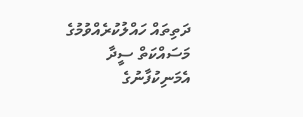ދަތިތައް ހައްލުކުރެއްވުމުގެ މަސައްކަތް ސީދާ އެމަނިކުފާނުގެ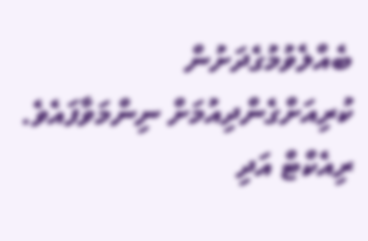ބެއްލެވުމުގެދަށުން ކުރިއަށްގެންދިއުމަށް ނިންމަވާފައެވެ.
ރިއެކްޓް އަދި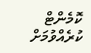ކޮމެންޓް ކުރެއްވުމަށް